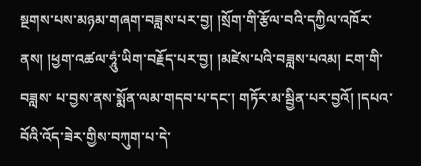སྔགས་པས་མཉམ་གཞག་བཟླས་པར་བྱ། །སྲོག་གི་རྩོལ་བའི་དཀྱིལ་འཁོར་ནས། །ཕྱག་འཚལ་ཧཱུཾ་ཡིག་བརྗོད་པར་བྱ། །མཛེས་པའི་བཟླས་པའམ། ངག་གི་བཟླས་ པ་བྱས་ནས་སྨོན་ལམ་གདབ་པ་དང་། གཏོར་མ་སྦྱིན་པར་བྱའོ། །དཔའ་བོའི་འོད་ཟེར་གྱིས་བཀུག་པ་དེ་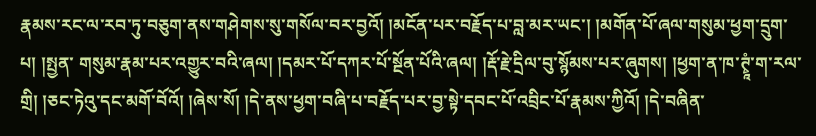རྣམས་རང་ལ་རབ་ཏུ་བཅུག་ནས་གཤེགས་སུ་གསོལ་བར་བྱའོ། །མངོན་པར་བརྗོད་པ་བླ་མར་ཡང་། །མགོན་པོ་ཞལ་གསུམ་ཕྱག་དྲུག་པ། །སྤྱན་ གསུམ་རྣམ་པར་འགྱུར་བའི་ཞལ། །དམར་པོ་དཀར་པོ་སྔོན་པོའི་ཞལ། །རྡོ་རྗེ་དྲིལ་བུ་སྙོམས་པར་ཞུགས། །ཕྱག་ན་ཁ་ཊྭཱཾ་ག་རལ་གྲི། །ཅང་ཏེའུ་དང་མགོ་བོའོ། །ཞེས་སོ། །དེ་ནས་ཕྱག་བཞི་པ་བརྗོད་པར་བྱ་སྟེ་དབང་པོ་འབྲིང་པོ་རྣམས་ཀྱིའོ། །དེ་བཞིན་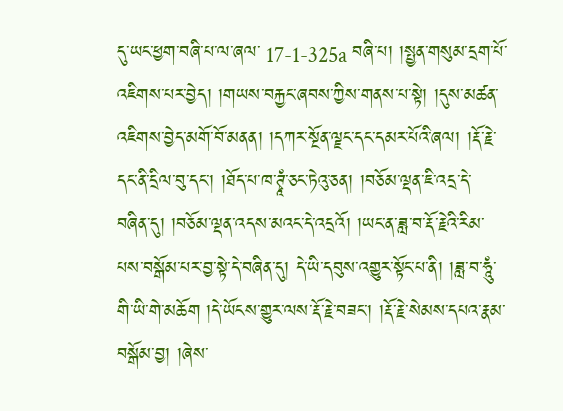དུ་ཡང་ཕྱག་བཞི་པ་ལ་ཞལ་ 17-1-325a བཞི་པ། །སྤྱན་གསུམ་དྲག་པོ་འཇིགས་པར་བྱེད། །གཡས་བརྐྱང་ཞབས་ཀྱིས་གནས་པ་སྟེ། །དུས་མཚན་འཇིགས་བྱེད་མགོ་བོ་མནན། །དཀར་སྔོན་ལྗང་དང་དམར་པོའི་ཞལ། །རྡོ་རྗེ་དང་ནི་དྲིལ་བུ་དང་། །ཐོད་པ་ཁ་ཊྭཱཾ་ཅང་ཏེའུ་ཅན། །བཅོམ་ལྡན་ཇི་འདྲ་དེ་ བཞིན་དུ། །བཅོམ་ལྡན་འདས་མའང་དེ་འདྲའོ། །ཡང་ན་ཟླ་བ་རྡོ་རྗེའི་རིམ་པས་བསྒོམ་པར་བྱ་སྟེ་དེ་བཞིན་དུ། དེ་ཡི་དབུས་འགྱུར་སྟོང་པ་ནི། །ཟླ་བ་ཧཱུཾ་གི་ཡི་གེ་མཆོག །དེ་ཡོངས་གྱུར་ལས་རྡོ་རྗེ་བཟང་། །རྡོ་རྗེ་སེམས་དཔའ་རྣམ་བསྒོམ་བྱ། །ཞེས་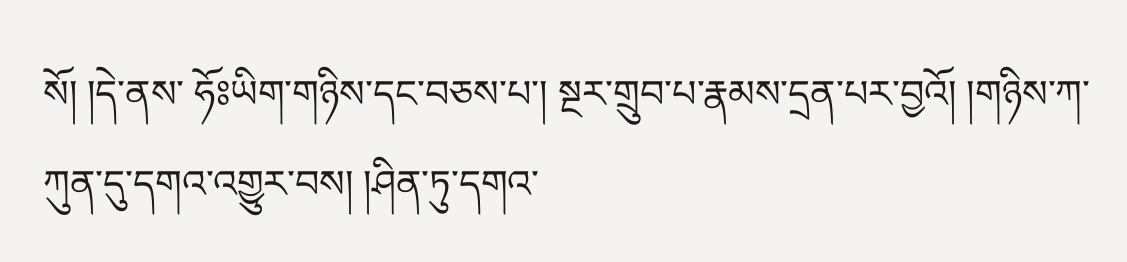སོ། །དེ་ནས་ ཧོཿཡིག་གཉིས་དང་བཅས་པ་། སྔར་གྲུབ་པ་རྣམས་དྲན་པར་བྱའོ། །གཉིས་ཀ་ཀུན་དུ་དགའ་འགྱུར་བས། །ཤིན་ཏུ་དགའ་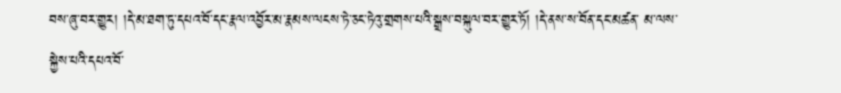བས་ཞུ་བར་གྱུར། །དེ་མ་ཐག་ཏུ་དཔའ་བོ་དང་རྣལ་འབྱོར་མ་རྣམས་ལངས་ཏེ་ཅང་ཏེའུ་གྲགས་པའི་སྒྲས་བསྐུལ་བར་གྱུར་ཏོ། །དེ་ནས་ས་བོན་དང་མཚན་ མ་ལས་སྐྱེས་པའི་དཔའ་བོ་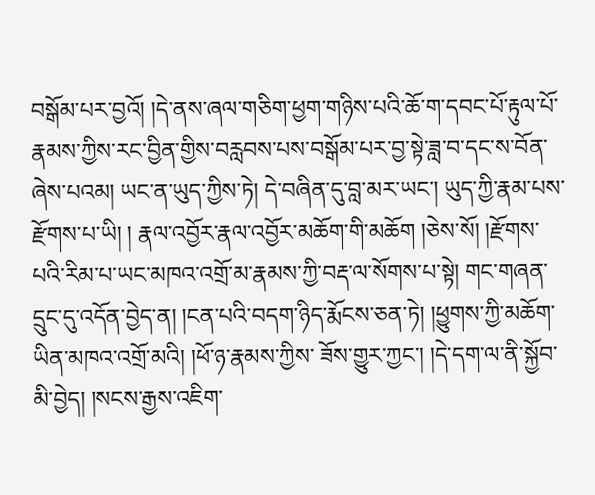བསྒོམ་པར་བྱའོ། །དེ་ནས་ཞལ་གཅིག་ཕྱག་གཉིས་པའི་ཆོ་ག་དབང་པོ་རྟུལ་པོ་རྣམས་ཀྱིས་རང་བྱིན་གྱིས་བརླབས་པས་བསྒོམ་པར་བྱ་སྟེ་ཟླ་བ་དང་ས་བོན་ཞེས་པའམ། ཡང་ན་ཡུད་ཀྱིས་ཏེ། དེ་བཞིན་དུ་བླ་མར་ཡང་། ཡུད་ཀྱི་རྣམ་པས་རྫོགས་པ་ཡི། ། རྣལ་འབྱོར་རྣལ་འབྱོར་མཆོག་གི་མཆོག །ཅེས་སོ། །རྫོགས་པའི་རིམ་པ་ཡང་མཁའ་འགྲོ་མ་རྣམས་ཀྱི་བརྡ་ལ་སོགས་པ་སྟེ། གང་གཞན་དྲུང་དུ་འདོན་བྱེད་ན། །ངན་པའི་བདག་ཉིད་རྨོངས་ཅན་ཏེ། །ཕྱུགས་ཀྱི་མཆོག་ཡིན་མཁའ་འགྲོ་མའི། །ཕོ་ཉ་རྣམས་ཀྱིས་ ཟོས་གྱུར་ཀྱང་། །དེ་དག་ལ་ནི་སྐྱོབ་མི་བྱེད། །སངས་རྒྱས་འཇིག་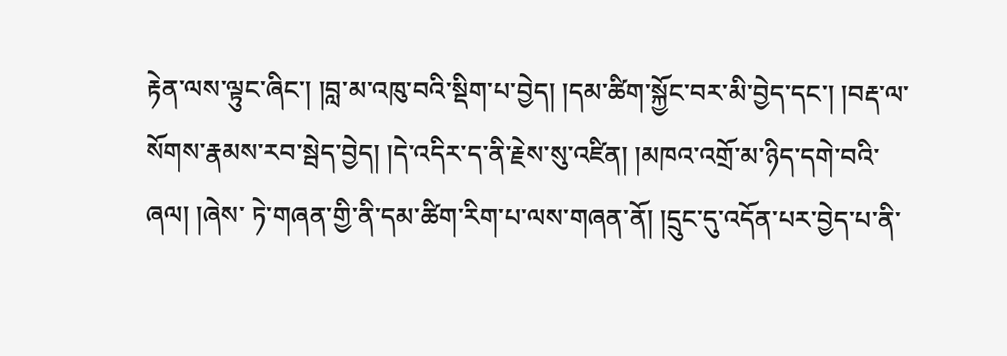རྟེན་ལས་ལྟུང་ཞིང་། །བླ་མ་འཁུ་བའི་སྡིག་པ་བྱེད། །དམ་ཚིག་སྐྱོང་བར་མི་བྱེད་དང་། །བརྡ་ལ་སོགས་རྣམས་རབ་སྦེད་བྱེད། །དེ་འདིར་ད་ནི་རྗེས་སུ་འཛིན། །མཁའ་འགྲོ་མ་ཉིད་དགེ་བའི་ཞལ། །ཞེས་ ཏེ་གཞན་གྱི་ནི་དམ་ཚིག་རིག་པ་ལས་གཞན་ནོ། །དྲུང་དུ་འདོན་པར་བྱེད་པ་ནི་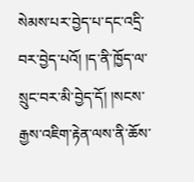སེམས་པར་བྱེད་པ་དང་འདྲི་བར་བྱེད་པའོ། །ད་ནི་ཁྱོད་ལ་སྲུང་བར་མི་བྱེད་དོ། །སངས་རྒྱས་འཇིག་རྟེན་ལས་ནི་ཆོས་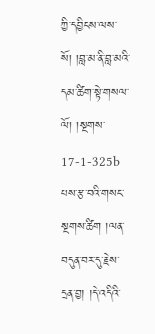ཀྱི་དབྱིངས་ལས་སོ། །བླ་མ་ནི་བླ་མའི་དམ་ཚིག་སྟེ་གསལ་ལོ། །སྔགས་ 17-1-325b པས་རྩ་བའི་གསང་སྔགས་ཚིག །ལན་བདུན་བར་དུ་རྗེས་དྲན་བྱ། །དེ་འདིའི་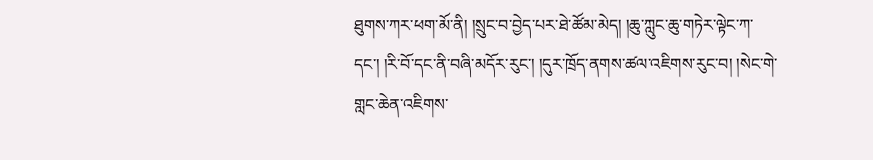ཐུགས་ཀར་ཕག་མོ་ནི། །སྲུང་བ་བྱེད་པར་ཐེ་ཚོམ་མེད། །ཆུ་ཀླུང་ཆུ་གཏེར་ལྟེང་ཀ་དང་། །རི་བོ་དང་ནི་བཞི་མདོར་རུང་། །དུར་ཁྲོད་ནགས་ཚལ་འཇིགས་རུང་བ། །སེང་གེ་གླང་ཆེན་འཇིགས་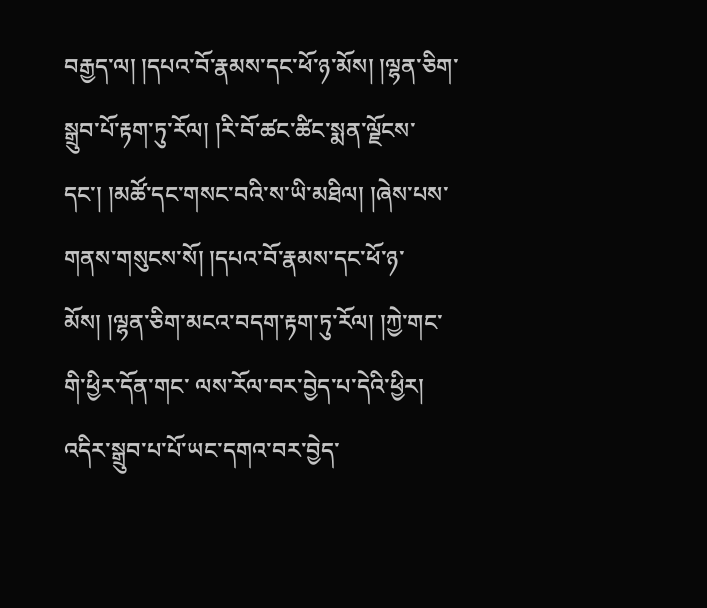བརྒྱད་ལ། །དཔའ་བོ་རྣམས་དང་ཕོ་ཉ་མོས། །ལྷན་ཅིག་སྒྲུབ་པོ་རྟག་ཏུ་རོལ། །རི་བོ་ཚང་ཚིང་སྨན་ལྗོངས་དང་། །མཚོ་དང་གསང་བའི་ས་ཡི་མཐིལ། །ཞེས་པས་གནས་གསུངས་སོ། །དཔའ་བོ་རྣམས་དང་ཕོ་ཉ་མོས། །ལྷན་ཅིག་མངའ་བདག་རྟག་ཏུ་རོལ། །ཀྱེ་གང་གི་ཕྱིར་དོན་གང་ ལས་རོལ་བར་བྱེད་པ་དེའི་ཕྱིར། འདིར་སྒྲུབ་པ་པོ་ཡང་དགའ་བར་བྱེད་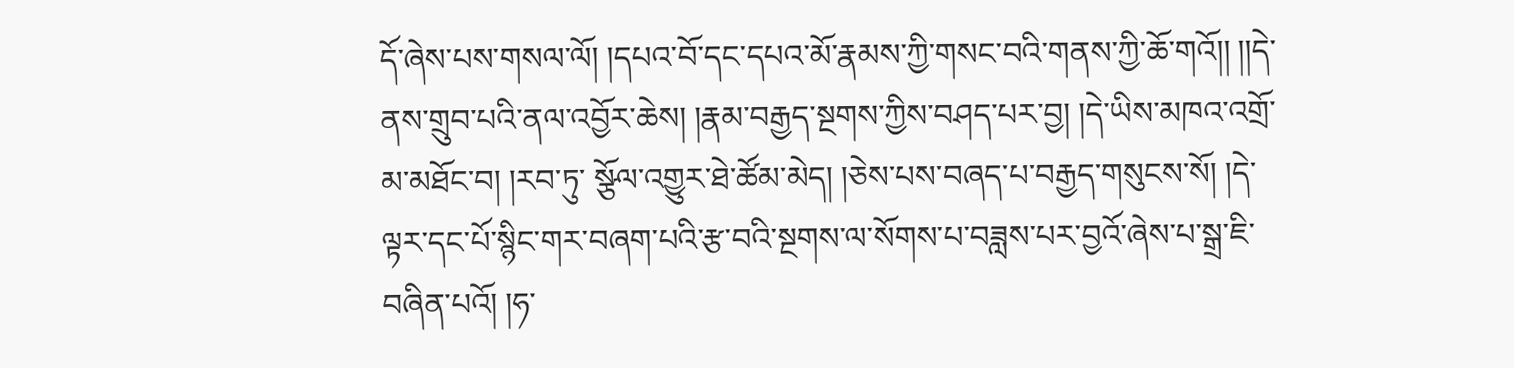དོ་ཞེས་པས་གསལ་ལོ། །དཔའ་བོ་དང་དཔའ་མོ་རྣམས་ཀྱི་གསང་བའི་གནས་ཀྱི་ཆོ་གའོ།། །།དེ་ནས་གྲུབ་པའི་ནལ་འབྱོར་ཆེས། །རྣམ་བརྒྱད་སྔགས་ཀྱིས་བཤད་པར་བྱ། །དེ་ཡིས་མཁའ་འགྲོ་མ་མཐོང་བ། །རབ་ཏུ་ སྩོལ་འགྱུར་ཐེ་ཚོམ་མེད། །ཅེས་པས་བཞད་པ་བརྒྱད་གསུངས་སོ། །དེ་ལྟར་དང་པོ་སྙིང་གར་བཞག་པའི་རྩ་བའི་སྔགས་ལ་སོགས་པ་བཟླས་པར་བྱའོ་ཞེས་པ་སྒྲ་ཇི་བཞིན་པའོ། །ཧ་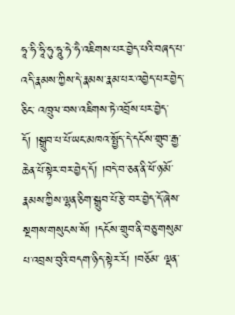ཧཱ་ཧི་ཧཱི་ཧུ་ཧཱུ་ཧེ་ཧཻ་འཇིགས་པར་བྱེད་པའི་བཞད་པ་འདི་རྣམས་ཀྱིས་དེ་རྣམས་རྣམ་པར་འབྱེད་པར་བྱེད་ཅིང་ འཁྲུལ་བས་འཇིགས་ཏེ་འབྲོས་པར་བྱེད་དོ། །སྒྲུབ་པ་པོ་ཡང་མཁའ་སྤྱོད་དེ་དངོས་གྲུབ་རྒྱ་ཆེན་པོ་སྟེར་བར་བྱེད་དོ། །བདེ་བ་ཅན་ནི་ཕོ་ཉ་མོ་རྣམས་ཀྱིས་ལྷན་ཅིག་སྒྲུབ་པོ་རྩེ་བར་བྱེད་དོ་ཞེས་སྔགས་གསུངས་སོ། །དངོས་གྲུབ་ནི་བཅུ་གསུམ་པ་འབྲས་བུའི་བདག་ཉིད་སྟེར་རོ། །བཅོམ་ ལྡན་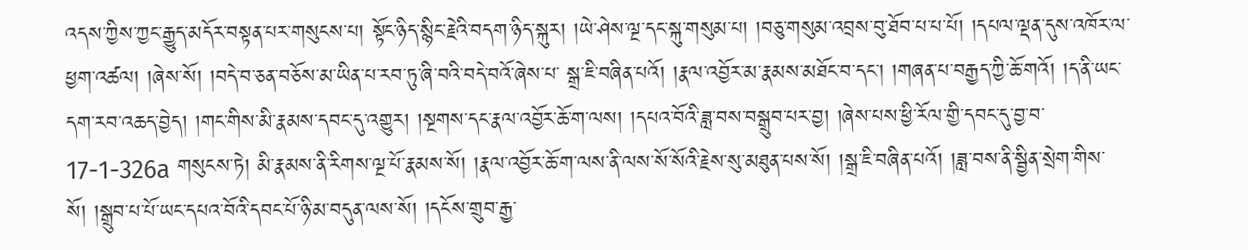འདས་ཀྱིས་ཀྱང་རྒྱུད་མདོར་བསྟན་པར་གསུངས་པ། སྟོང་ཉིད་སྙིང་རྗེའི་བདག་ཉིད་སྐུར། །ཡེ་ཤེས་ལྔ་དང་སྐུ་གསུམ་པ། །བཅུ་གསུམ་འབྲས་བུ་ཐོབ་པ་པ་པོ། །དཔལ་ལྡན་དུས་འཁོར་ལ་ཕྱག་འཚལ། །ཞེས་སོ། །བདེ་བ་ཅན་བཅོས་མ་ཡིན་པ་རབ་ཏུ་ཞི་བའི་བདེ་བའོ་ཞེས་པ་ སྒྲ་ཇི་བཞིན་པའོ། །རྣལ་འབྱོར་མ་རྣམས་མཐོང་བ་དང་། །གཞན་པ་བརྒྱད་ཀྱི་ཆོ་གའོ། །ད་ནི་ཡང་དག་རབ་འཆད་བྱེད། །གང་གིས་མི་རྣམས་དབང་དུ་འགྱུར། །སྔགས་དང་རྣལ་འབྱོར་ཆོ་ག་ལས། །དཔའ་བོའི་ཟླ་བས་བསྒྲུབ་པར་བྱ། །ཞེས་པས་ཕྱི་རོལ་གྱི་དབང་དུ་བྱ་བ་ 17-1-326a གསུངས་ཏེ། མི་རྣམས་ནི་རིགས་ལྔ་པོ་རྣམས་སོ། །རྣལ་འབྱོར་ཆོ་ག་ལས་ནི་ལས་སོ་སོའི་རྗེས་སུ་མཐུན་པས་སོ། །སྒྲ་ཇི་བཞིན་པའོ། །ཟླ་བས་ནི་སྦྱིན་སྲེག་གིས་སོ། །སྒྲུབ་པ་པོ་ཡང་དཔའ་བོའི་དབང་པོ་ཉི་མ་བདུན་ལས་སོ། །དངོས་གྲུབ་རྒྱ་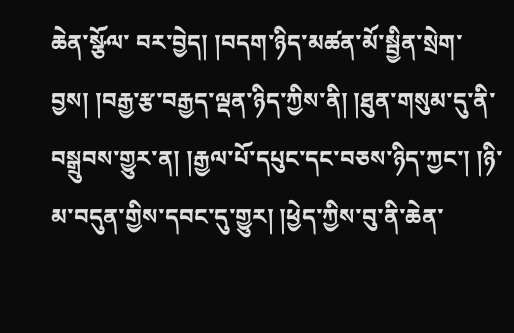ཆེན་སྩོལ་ བར་བྱེད། །བདག་ཉིད་མཚན་མོ་སྦྱིན་སྲེག་བྱས། །བརྒྱ་རྩ་བརྒྱད་ལྡན་ཉིད་ཀྱིས་ནི། །ཐུན་གསུམ་དུ་ནི་བསྒྲུབས་གྱུར་ན། །རྒྱལ་པོ་དཔུང་དང་བཅས་ཉིད་ཀྱང་། །ཉི་མ་བདུན་གྱིས་དབང་དུ་གྱུར། །ཕྱེད་ཀྱིས་བུ་ནི་ཆེན་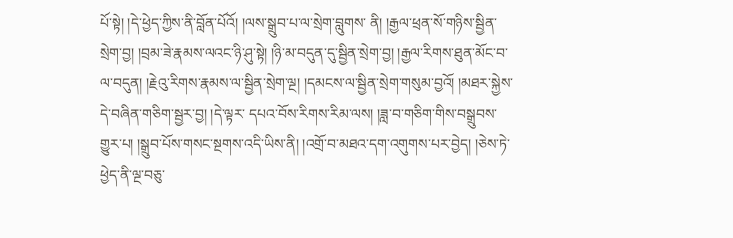པོ་སྟེ། །དེ་ཕྱེད་ཀྱིས་ནི་བློན་པོའོ། །ལས་སྒྲུབ་པ་ལ་སྲེག་བླུགས་ ནི། །རྒྱལ་ཕྲན་སོ་གཉིས་སྦྱིན་སྲེག་བྱ། །བྲམ་ཟེ་རྣམས་ལའང་ཉི་ཤུ་སྟེ། །ཉི་མ་བདུན་དུ་སྦྱིན་སྲེག་བྱ། །རྒྱལ་རིགས་ཐུན་མོང་བ་ལ་བདུན། །རྗེའུ་རིགས་རྣམས་ལ་སྦྱིན་སྲེག་ལྔ། །དམངས་ལ་སྦྱིན་སྲེག་གསུམ་བྱའོ། །མཐར་སྐྱེས་དེ་བཞིན་གཅིག་སྦྱར་བྱ། །དེ་ལྟར་ དཔའ་བོས་རིགས་རིམ་ལས། །ཟླ་བ་གཅིག་གིས་བསྒྲུབས་གྱུར་པ། །སྒྲུབ་པོས་གསང་སྔགས་འདི་ཡིས་ནི། །འགྲོ་བ་མཐའ་དག་འགུགས་པར་བྱེད། །ཅེས་ཏེ་ཕྱེད་ནི་ལྔ་བཅུ་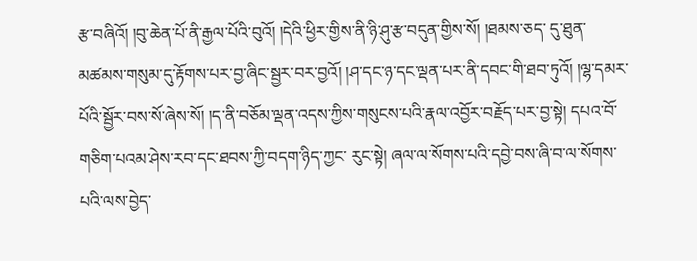རྩ་བཞིའོ། །བུ་ཆེན་པོ་ནི་རྒྱལ་པོའི་བུའོ། །དེའི་ཕྱིར་གྱིས་ནི་ཉི་ཤུ་རྩ་བདུན་གྱིས་སོ། །ཐམས་ཅད་ དུ་ཐུན་མཚམས་གསུམ་དུ་རྟོགས་པར་བྱ་ཞིང་སྦྱར་བར་བྱའོ། །ཤ་དང་ཉ་དང་ལྡན་པར་ནི་དབང་གི་ཐབ་ཏུའོ། །ལྷ་དམར་པོའི་སྦྱོར་བས་སོ་ཞེས་སོ། །ད་ནི་བཅོམ་ལྡན་འདས་ཀྱིས་གསུངས་པའི་རྣལ་འབྱོར་བརྗོད་པར་བྱ་སྟེ། དཔའ་བོ་གཅིག་པའམ་ཤེས་རབ་དང་ཐབས་ཀྱི་བདག་ཉིད་ཀྱང་ རུང་སྟེ། ཞལ་ལ་སོགས་པའི་དབྱེ་བས་ཞི་བ་ལ་སོགས་པའི་ལས་བྱེད་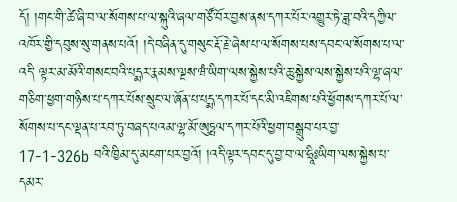དོ། །གང་གི་ཚེ་ཞི་བ་ལ་སོགས་པ་ལ་སྐུའི་ཞལ་གཙོ་བོར་བྱས་ནས་དཀར་པོར་འགྱུར་ཏེ་ཟླ་བའི་དཀྱིལ་འཁོར་གྱི་དབུས་སུ་གནས་པའོ། །དེ་བཞིན་དུ་གསུང་རྡོ་རྗེ་ཞེས་པ་ལ་སོགས་པས་དབང་ལ་སོགས་པ་ལ་འདི་ ལྟར་མ་མོའི་གསང་བའི་པདྨར་རྣམས་ལྔས་ཝཾ་ཡིག་ལས་སྐྱེས་པའི་ཆུ་སྐྱེས་ལས་སྐྱེས་པའི་ལྷ་ཞལ་གཅིག་ཕྱག་གཉིས་པ་དཀར་པོས་སྲུང་ལ་ཞོན་པ་པདྨ་དཀར་པོ་དང་མི་འཇིགས་པའི་ཕྱོགས་དཀར་པོ་ལ་སོགས་པ་དང་ལྡན་པ་རབ་ཏུ་བཞད་པའམ་ལྷ་མོ་ཨུཏྤལ་དཀར་པོའི་ཕྱག་བསྒྲུབ་པར་བྱ་ 17-1-326b བའི་ཁྱིམ་དུ་མངག་པར་བྱའོ། །འདི་ལྟར་དབང་དུ་བྱ་བ་ལ་ཧྲཱིཿཡིག་ལས་སྐྱེས་པ་དམར་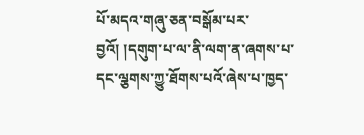པོ་མདའ་གཞུ་ཅན་བསྒོམ་པར་བྱའོ། །དགུག་པ་ལ་ནི་ལག་ན་ཞགས་པ་དང་ལྕགས་ཀྱུ་ཐོགས་པའོ་ཞེས་པ་ཁྱད་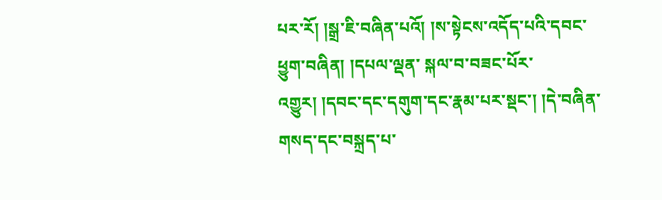པར་རོ། །སྒྲ་ཇི་བཞིན་པའོ། །ས་སྟེངས་འདོད་པའི་དབང་ཕྱུག་བཞིན། །དཔལ་ལྡན་ སྐལ་བ་བཟང་པོར་འགྱུར། །དབང་དང་དགུག་དང་རྣམ་པར་སྡང་། །དེ་བཞིན་གསད་དང་བསྐྲད་པ་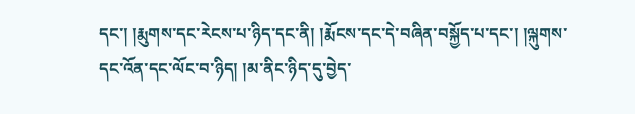དང་། །རྨུགས་དང་རེངས་པ་ཉིད་དང་ནི། །རྨོངས་དང་དེ་བཞིན་བསྐྱོད་པ་དང་། །ལྐུགས་དང་འོན་དང་ལོང་བ་ཉིད། །མ་ནིང་ཉིད་དུ་བྱེད་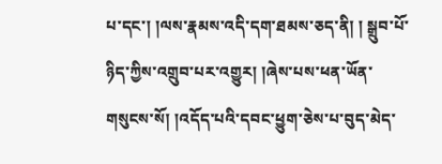པ་དང་། །ལས་རྣམས་འདི་དག་ཐམས་ཅད་ནི། ། སྒྲུབ་པོ་ཉིད་ཀྱིས་འགྲུབ་པར་འགྱུར། །ཞེས་པས་ཕན་ཡོན་གསུངས་སོ། །འདོད་པའི་དབང་ཕྱུག་ཅེས་པ་བུད་མེད་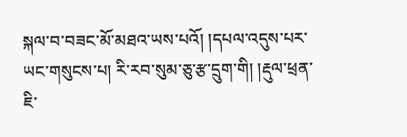སྐལ་བ་བཟང་མོ་མཐའ་ཡས་པའོ། །དཔལ་འདུས་པར་ཡང་གསུངས་པ། རི་རབ་སུམ་ཅུ་རྩ་དྲུག་གི། །རྡུལ་ཕྲན་ཇི་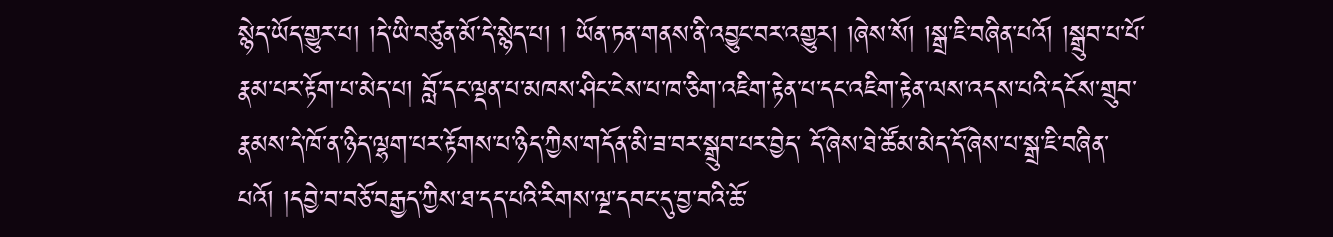སྙེད་ཡོད་གྱུར་པ། །དེ་ཡི་བཙུན་མོ་དེ་སྙེད་པ། ། ཡོན་ཏན་གནས་ནི་འབྱུང་བར་འགྱུར། །ཞེས་སོ། །སྒྲ་ཇི་བཞིན་པའོ། །སྒྲུབ་པ་པོ་རྣམ་པར་རྟོག་པ་མེད་པ། བློ་དང་ལྡན་པ་མཁས་ཤིང་ངེས་པ་ཁ་ཅིག་འཇིག་རྟེན་པ་དང་འཇིག་རྟེན་ལས་འདས་པའི་དངོས་གྲུབ་རྣམས་དེ་ཁོ་ན་ཉིད་ལྷག་པར་རྟོགས་པ་ཉིད་ཀྱིས་གདོན་མི་ཟ་བར་སྒྲུབ་པར་བྱེད་ དོ་ཞེས་ཐེ་ཚོམ་མེད་དོ་ཞེས་པ་སྒྲ་ཇི་བཞིན་པའོ། །དབྱེ་བ་བཅོ་བརྒྱད་ཀྱིས་ཐ་དད་པའི་རིགས་ལྔ་དབང་དུ་བྱ་བའི་ཆོ་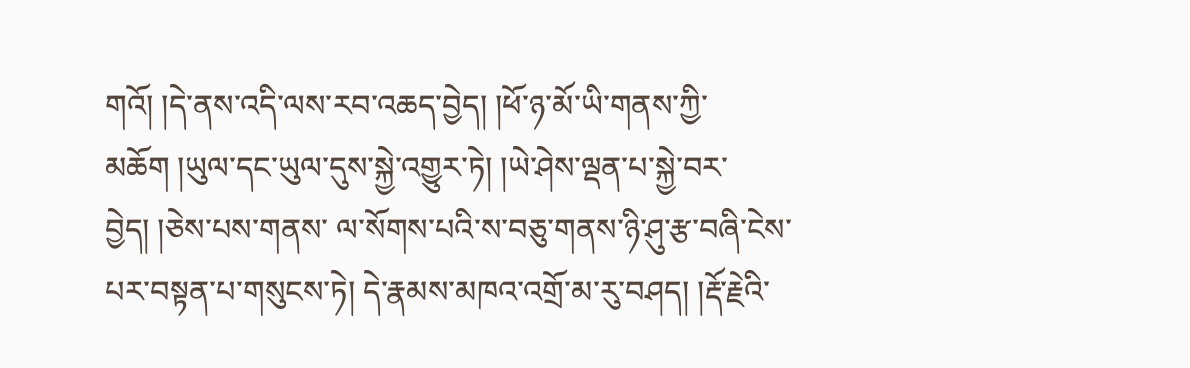གའོ། །དེ་ནས་འདི་ལས་རབ་འཆད་བྱེད། །ཕོ་ཉ་མོ་ཡི་གནས་ཀྱི་མཆོག །ཡུལ་དང་ཡུལ་དུས་སྐྱེ་འགྱུར་ཏེ། །ཡེ་ཤེས་ལྡན་པ་སྐྱེ་བར་བྱེད། །ཅེས་པས་གནས་ ལ་སོགས་པའི་ས་བཅུ་གནས་ཉི་ཤུ་རྩ་བཞི་ངེས་པར་བསྟན་པ་གསུངས་ཏེ། དེ་རྣམས་མཁའ་འགྲོ་མ་རུ་བཤད། །རྡོ་རྗེའི་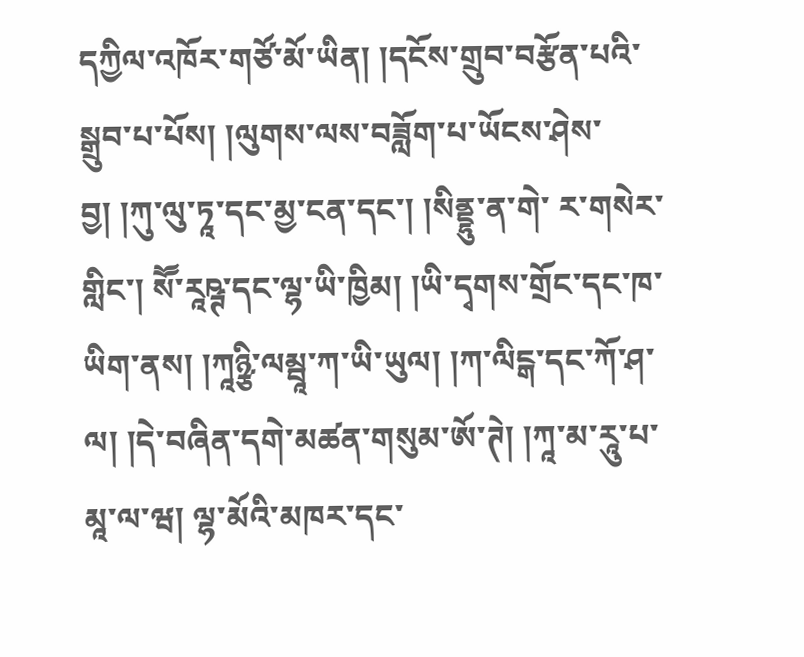དཀྱིལ་འཁོར་གཙོ་མོ་ཡིན། །དངོས་གྲུབ་བརྩོན་པའི་སྒྲུབ་པ་པོས། །ལུགས་ལས་བཟློག་པ་ཡོངས་ཤེས་བྱ། །ཀུ་ལུ་ཏཱ་དང་མྱ་ངན་དང་། །སིནྡྷུ་ན་གེ་ ར་གསེར་གླིང་། སཽ་རཱཥྚ་དང་ལྷ་ཡི་ཁྱིམ། །ཡི་དྭགས་གྲོང་དང་ཁ་ཡིག་ནས། །ཀཱཉྩི་ལམྦཱ་ཀ་ཡི་ཡུལ། །ཀ་ལིངྒ་དང་ཀོ་ཤ་ལ། །དེ་བཞིན་དགེ་མཚན་གསུམ་ཨོ་ཊེ། །ཀཱ་མ་རཱུ་པ་མཱ་ལ་ཝ། ལྷ་མོའི་མཁར་དང་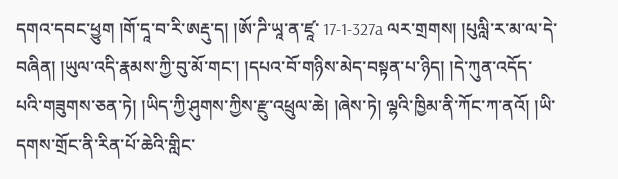དགའ་དབང་ཕྱུག །གོ་དཱ་བ་རི་ཨརྡུ་ད། །ཨོ་ཌི་ཡཱ་ན་ཛཱ་ 17-1-327a ལར་གྲགས། །པུལླི་ར་མ་ལ་དེ་བཞིན། །ཡུལ་འདི་རྣམས་ཀྱི་བུ་མོ་གང་། །དཔའ་བོ་གཉིས་མེད་བསྟན་པ་ཉིད། །དེ་ཀུན་འདོད་པའི་གཟུགས་ཅན་ཏེ། །ཡིད་ཀྱི་ཤུགས་ཀྱིས་རྫུ་འཕྲུལ་ཆེ། །ཞེས་ཏེ། ལྷའི་ཁྱིམ་ནི་ཀོང་ཀ་ནའོ། །ཡི་དགས་གྲོང་ནི་རིན་པོ་ཆེའི་གླིང་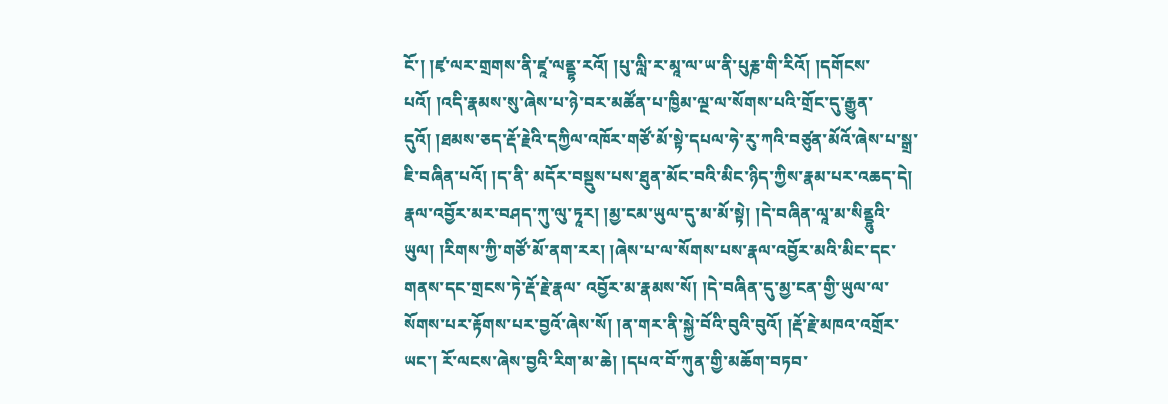ངོ་། །ཛྭ་ལར་གྲགས་ནི་ཛཱ་ལནྡྷ་རའོ། །པུ་ལླི་ར་མཱ་ལ་ཡ་ནི་པུརྞ་གི་རིའོ། །དགོངས་པའོ། །འདི་རྣམས་སུ་ཞེས་པ་ཉེ་བར་མཚོན་པ་ཁྱིམ་ལྔ་ལ་སོགས་པའི་གྲོང་དུ་རྒྱུན་དུའོ། །ཐམས་ཅད་རྡོ་རྗེའི་དཀྱིལ་འཁོར་གཙོ་མོ་སྟེ་དཔལ་ཧེ་རུ་ཀའི་བཙུན་མོའོ་ཞེས་པ་སྒྲ་ཇི་བཞིན་པའོ། །ད་ནི་ མདོར་བསྡུས་པས་ཐུན་མོང་བའི་མིང་ཉིད་ཀྱིས་རྣམ་པར་འཆད་དེ། རྣལ་འབྱོར་མར་བཤད་ཀུ་ལུ་ཏཱར། །མྱ་ངམ་ཡུལ་དུ་མ་མོ་སྟེ། །དེ་བཞིན་ལཱ་མ་སིནྡྷུའི་ཡུལ། །རིགས་ཀྱི་གཙོ་མོ་ནག་རར། །ཞེས་པ་ལ་སོགས་པས་རྣལ་འབྱོར་མའི་མིང་དང་གནས་དང་གྲངས་ཏེ་རྡོ་རྗེ་རྣལ་ འབྱོར་མ་རྣམས་སོ། །དེ་བཞིན་དུ་མྱ་ངན་གྱི་ཡུལ་ལ་སོགས་པར་རྟོགས་པར་བྱའོ་ཞེས་སོ། །ན་གར་ནི་སྐྱེ་བོའི་བུའི་བུའོ། །རྡོ་རྗེ་མཁའ་འགྲོར་ཡང་། རོ་ལངས་ཞེས་བྱའི་རིག་མ་ཆེ། །དཔའ་བོ་ཀུན་གྱི་མཆོག་བཏབ་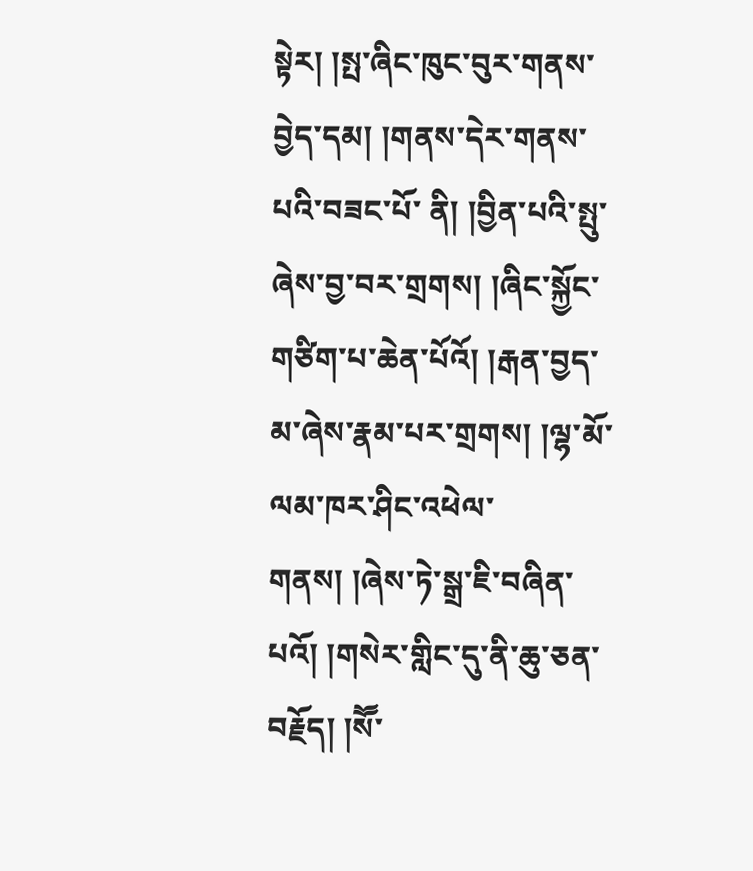སྟེར། །སྤ་ཞིང་ཁུང་བུར་གནས་བྱེད་དམ། །གནས་དེར་གནས་པའི་བཟང་པོ་ ནི། །བྱིན་པའི་སྤུ་ཞེས་བྱ་བར་གྲགས། །ཞིང་སྐྱོང་གཙིག་པ་ཆེན་པོའོ། །རྒན་བྱད་མ་ཞེས་རྣམ་པར་གྲགས། །ལྷ་མོ་ལམ་ཁར་ཤིང་འཕེལ་གནས། །ཞེས་ཏེ་སྒྲ་ཇི་བཞིན་པའོ། །གསེར་གླིང་དུ་ནི་ཆུ་ཅན་བརྗོད། །སཽ་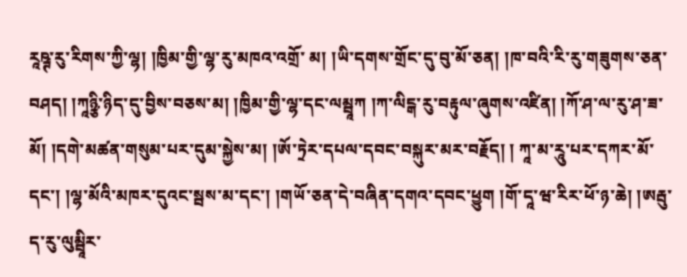རཱཥྚ་རུ་རིགས་ཀྱི་ལྷ། །ཁྱིམ་གྱི་ལྷ་རུ་མཁའ་འགྲོ་ མ། །ཡི་དགས་གྲོང་དུ་བུ་མོ་ཅན། །ཁ་བའི་རི་རུ་གཟུགས་ཅན་བཤད། །ཀཱཉྩི་ཉིད་དུ་བྱིས་བཅས་མ། །ཁྱིམ་གྱི་ལྷ་དང་ལམྦཱཀ །ཀ་ལིངྒ་རུ་བརྟུལ་ཞུགས་འཛིན། །ཀོ་ཤ་ལ་རུ་ཤ་ཟ་མོ། །དགེ་མཚན་གསུམ་པར་དུམ་སྐྱེས་མ། །ཨོ་ཏྲེར་དཔལ་དབང་བསྐུར་མར་བརྗོད། ། ཀཱ་མ་རཱུ་པར་དཀར་མོ་དང་། །ལྷ་མོའི་མཁར་དུའང་སྦས་མ་དང་། །གཡོ་ཅན་དེ་བཞིན་དགའ་དབང་ཕྱུག །གོ་དཱ་ཝ་རིར་ཕོ་ཉ་ཆེ། །ཨརྦུ་ད་རུ་ལུམྦཱིར་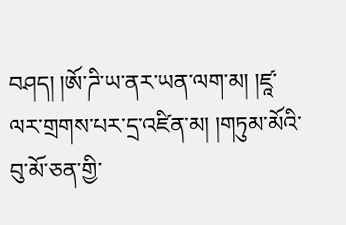བཤད། །ཨོ་ཌི་ཡ་ནར་ཡན་ལག་མ། །ཛཱ་ལར་གྲགས་པར་དྲ་འཛིན་མ། །གཏུམ་མོའི་བུ་མོ་ཅན་གྱི་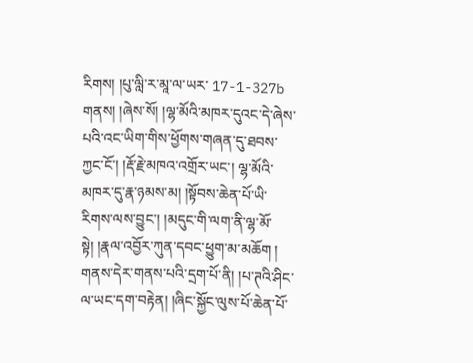རིགས། །པུ་ལླི་ར་མཱ་ལ་ཡར་ 17-1-327b གནས། །ཞེས་སོ། །ལྷ་མོའི་མཁར་དུའང་དེ་ཞེས་པའི་འང་ཡིག་གིས་ཕྱོགས་གཞན་དུ་ཐབས་ཀྱང་ངོ་། །རྡོ་རྗེ་མཁའ་འགྲོར་ཡང་། ལྷ་མོའི་མཁར་དུ་རྣ་ཉམས་མ། །སྟོབས་ཆེན་པོ་ཡི་རིགས་ལས་བྱུང་། །མདུང་གི་ལག་ནི་ལྷ་མོ་སྟེ། །རྣལ་འབྱོར་ཀུན་དབང་ཕྱུག་མ་མཆོག ། གནས་དེར་གནས་པའི་དྲག་པོ་ནི། །པ་ཊའི་ཤིང་ལ་ཡང་དག་བརྟེན། །ཞིང་སྐྱོང་ལུས་པོ་ཆེན་པོ་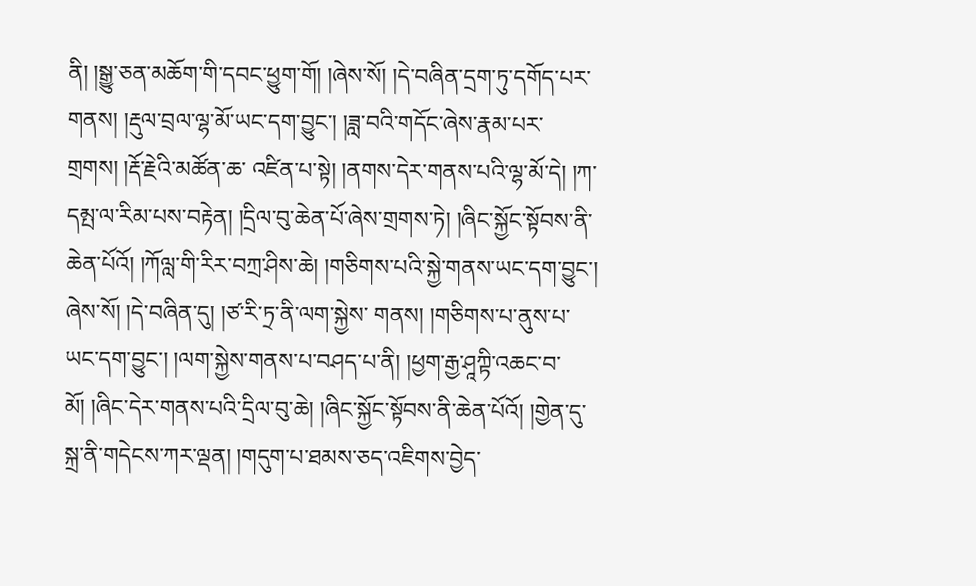ནི། །སྒྱུ་ཅན་མཆོག་གི་དབང་ཕྱུག་གོ། །ཞེས་སོ། །དེ་བཞིན་དྲག་ཏུ་དགོད་པར་གནས། །རྡུལ་བྲལ་ལྷ་མོ་ཡང་དག་བྱུང་། །ཟླ་བའི་གདོང་ཞེས་རྣམ་པར་གྲགས། །རྡོ་རྗེའི་མཚོན་ཆ་ འཛིན་པ་སྟེ། །ནགས་དེར་གནས་པའི་ལྷ་མོ་དེ། །ཀ་དམྤ་ལ་རིམ་པས་བརྟེན། །དྲིལ་བུ་ཆེན་པོ་ཞེས་གྲགས་ཏེ། །ཞིང་སྐྱོང་སྟོབས་ནི་ཆེན་པོའོ། །ཀོལླ་གི་རིར་བཀྲ་ཤིས་ཆེ། །གཅིགས་པའི་སྐྱེ་གནས་ཡང་དག་བྱུང་། ཞེས་སོ། །དེ་བཞིན་དུ། །ཙ་རི་ཏྲ་ནི་ལག་སྐྱེས་ གནས། །གཅིགས་པ་ནུས་པ་ཡང་དག་བྱུང་། །ལག་སྐྱེས་གནས་པ་བཤད་པ་ནི། །ཕྱག་རྒྱ་ཤཱཀྟི་འཆང་བ་མོ། །ཞིང་དེར་གནས་པའི་དྲིལ་བུ་ཆེ། །ཞིང་སྐྱོང་སྟོབས་ནི་ཆེན་པོའོ། །གྱེན་དུ་སྐྲ་ནི་གདེངས་ཀར་ལྡན། །གདུག་པ་ཐམས་ཅད་འཇིགས་བྱེད་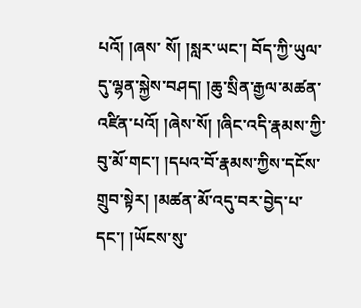པའོ། །ཞས་ སོ། །སླར་ཡང་། བོད་ཀྱི་ཡུལ་དུ་ལྷན་སྐྱེས་བཤད། །ཆུ་སྲིན་རྒྱལ་མཚན་འཛིན་པའོ། །ཞེས་སོ། །ཞིང་འདི་རྣམས་ཀྱི་བུ་མོ་གང་། །དཔའ་བོ་རྣམས་ཀྱིས་དངོས་གྲུབ་སྟེར། །མཚན་མོ་འདུ་བར་བྱེད་པ་དང་། །ཡོངས་སུ་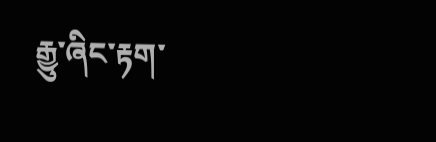རྒྱུ་ཞིང་རྟག་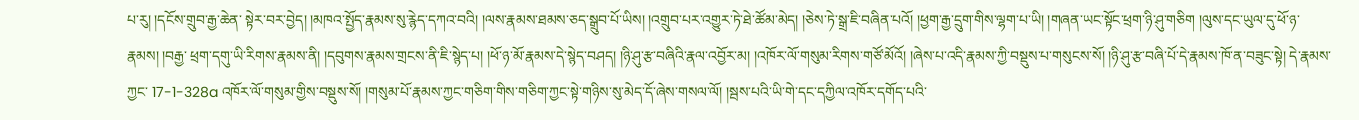པ་རུ། །དངོས་གྲུབ་རྒྱ་ཆེན་ སྟེར་བར་བྱེད། །མཁའ་སྤྱོད་རྣམས་སུ་རྙེད་དཀའ་བའི། །ལས་རྣམས་ཐམས་ཅད་སྒྲུབ་པོ་ཡིས། །འགྲུབ་པར་འགྱུར་ཏེ་ཐེ་ཚོམ་མེད། །ཅེས་ཏེ་སྒྲ་ཇི་བཞིན་པའོ། །ཕྱག་རྒྱ་དྲུག་གིས་ལྷག་པ་ཡི། །གཞན་ཡང་སྟོང་ཕྲག་ཉི་ཤུ་གཅིག །ལུས་དང་ཡུལ་དུ་ཕོ་ཉ་རྣམས། །བརྒྱ་ ཕྲག་དགུ་ཡི་རིགས་རྣམས་ནི། །དབུགས་རྣམས་གྲངས་ནི་ཇི་སྙེད་པ། །ཕོ་ཉ་མོ་རྣམས་དེ་སྙེད་བཤད། །ཉི་ཤུ་རྩ་བཞིའི་རྣལ་འབྱོར་མ། །འཁོར་ལོ་གསུམ་རིགས་གཙོ་མོའོ། །ཞེས་པ་འདི་རྣམས་ཀྱི་བསྡུས་པ་གསུངས་སོ། །ཉི་ཤུ་རྩ་བཞི་པོ་དེ་རྣམས་ཁོ་ན་བཟུང་སྟེ། དེ་རྣམས་ཀྱང་ 17-1-328a འཁོར་ལོ་གསུམ་གྱིས་བསྡུས་སོ། །གསུམ་པོ་རྣམས་ཀྱང་གཅིག་གིས་གཅིག་ཀྱང་སྟེ་གཉིས་སུ་མེད་དོ་ཞེས་གསལ་ལོ། །སྦས་པའི་ཡི་གེ་དང་དཀྱིལ་འཁོར་དགོད་པའི་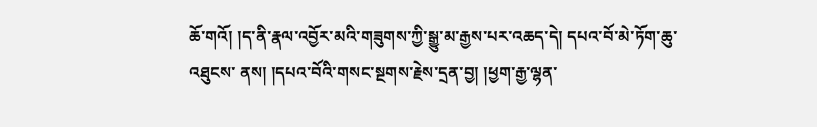ཆོ་གའོ། །ད་ནི་རྣལ་འབྱོར་མའི་གཟུགས་ཀྱི་སྒྱུ་མ་རྒྱས་པར་འཆད་དེ། དཔའ་བོ་མེ་ཏོག་ཆུ་འཐུངས་ ནས། །དཔའ་བོའི་གསང་སྔགས་རྗེས་དྲན་བྱ། །ཕྱག་རྒྱ་ལྷན་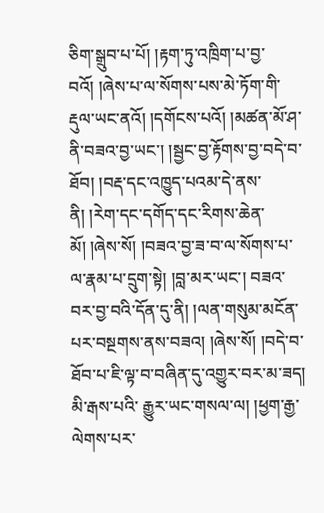ཅིག་སྒྲུབ་པ་པོ། །རྟག་ཏུ་འཁྲིག་པ་བྱ་བའོ། །ཞེས་པ་ལ་སོགས་པས་མེ་ཏོག་གི་རྡུལ་ཡང་ནའོ། །དགོངས་པའོ། །མཚན་མོ་ཤ་ནི་བཟའ་བྱ་ཡང་། །སྦྱང་བྱ་རྟོགས་བྱ་བདེ་བ་ཐོབ། །བརྡ་དང་འཁྱུད་པའམ་དེ་ནས་ ནི། །རེག་དང་དགོད་དང་རིགས་ཆེན་མོ། །ཞེས་སོ། །བཟའ་བྱ་ཟ་བ་ལ་སོགས་པ་ལ་རྣམ་པ་དྲུག་སྟེ། །བླ་མར་ཡང་། བཟའ་བར་བྱ་བའི་དོན་དུ་ནི། །ལན་གསུམ་མངོན་པར་བསྔགས་ནས་བཟའ། །ཞེས་སོ། །བདེ་བ་ཐོབ་པ་ཇི་ལྟ་བ་བཞིན་དུ་འགྱུར་བར་མ་ཟད། མི་རྒས་པའི་ རྒྱུར་ཡང་གསལ་ལ། །ཕྱག་རྒྱ་ལེགས་པར་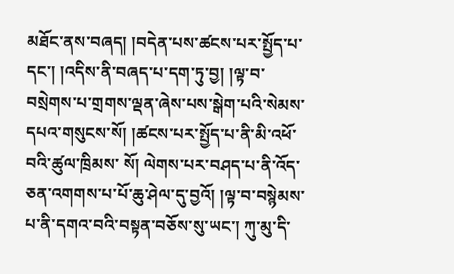མཐོང་ནས་བཞད། །བདེན་པས་ཚངས་པར་སྤྱོད་པ་དང་། །འདིས་ནི་བཞད་པ་དག་ཏུ་བྱ། །ལྟ་བ་བསྲེགས་པ་གྲགས་ལྡན་ཞེས་པས་སྒེག་པའི་སེམས་དཔའ་གསུངས་སོ། །ཚངས་པར་སྤྱོད་པ་ནི་མི་འཕོ་བའི་ཚུལ་ཁྲིམས་ སོ། ལེགས་པར་བཤད་པ་ནི་འོད་ཅན་འགགས་པ་པོ་ཆུ་ཤེལ་དུ་བྱའོ། །ལྟ་བ་བསྙེམས་པ་ནི་དགའ་བའི་བསྟན་བཅོས་སུ་ཡང་། ཀུ་མུ་དི་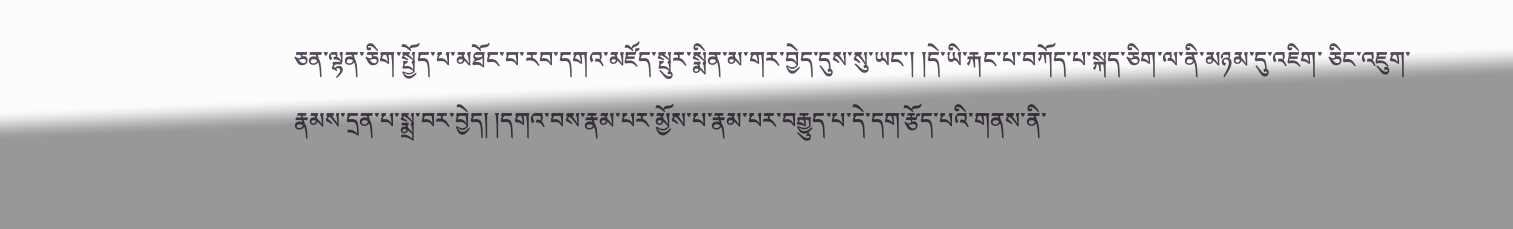ཅན་ལྷན་ཅིག་སྤྱོད་པ་མཐོང་བ་རབ་དགའ་མཛོད་སྤུར་སྨིན་མ་གར་བྱེད་དུས་སུ་ཡང་། །དེ་ཡི་རྐང་པ་བཀོད་པ་སྐད་ཅིག་ལ་ནི་མཉམ་དུ་འཇིག་ ཅིང་འཇུག་རྣམས་དྲན་པ་སྨྲ་བར་བྱེད། །དགའ་བས་རྣམ་པར་མྱོས་པ་རྣམ་པར་བརྒྱུད་པ་དེ་དག་རྩོད་པའི་གནས་ནི་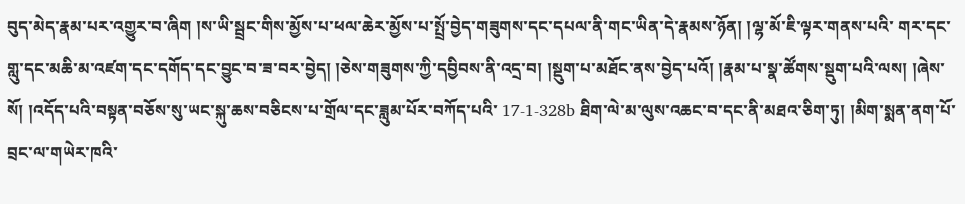བུད་མེད་རྣམ་པར་འགྱུར་བ་ཞིག །ས་ཡི་སྦྲང་གིས་མྱོས་པ་ཕལ་ཆེར་མྱོས་པ་སྤྲོ་བྱེད་གཟུགས་དང་དཔལ་ནི་གང་ཡིན་དེ་རྣམས་ཉོན། །ལྷ་མོ་ཇི་ལྟར་གནས་པའི་ གར་དང་གླུ་དང་མཆི་མ་འཛག་དང་དགོད་དང་བྱུང་བ་ཟ་བར་བྱེད། །ཅེས་གཟུགས་ཀྱི་དབྱིབས་ནི་འདྲ་བ། །སྡུག་པ་མཐོང་ནས་བྱེད་པའོ། །རྣམ་པ་སྣ་ཚོགས་སྡུག་པའི་ལས། །ཞེས་སོ། །འདོད་པའི་བསྟན་བཅོས་སུ་ཡང་སྐུ་ཆས་བཅིངས་པ་གྲོལ་དང་ཟླུམ་པོར་བཀོད་པའི་ 17-1-328b ཐིག་ལེ་མ་ལུས་འཆང་བ་དང་ནི་མཐའ་ཅིག་ཏུ། །མིག་སྨན་ནག་པོ་བྲང་ལ་གཡེར་ཁའི་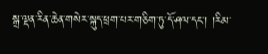སྒྲ་ལྡན་རིན་ཆེན་གསེར་སྐུད་ཕྲག་པར་གཅིག་ཏུ་དོ་ཤལ་དང་། །རིམ་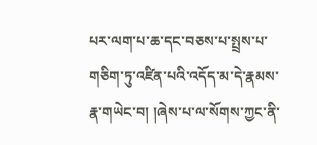པར་ལག་པ་ཆ་དང་བཅས་པ་སྤྲས་པ་གཅིག་ཏུ་འཛིན་པའི་འདོད་མ་དེ་རྣམས་རྣ་གཡེང་བ། །ཞེས་པ་ལ་སོགས་ཀྱང་ནི་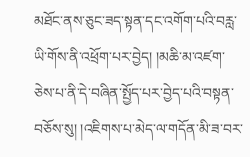མཐོང་ནས་ཅུང་ཟད་སྟན་དང་འགོག་པའི་བརླ་ཡི་གོས་ནི་འཕྲོག་པར་བྱེད། །མཆི་མ་འཛག་ཅེས་པ་ནི་དེ་བཞིན་སྤྱོད་པར་བྱེད་པའི་བསྟན་བཅོས་སུ། །འཇིགས་པ་མེད་ལ་གདོན་མི་ཟ་བར་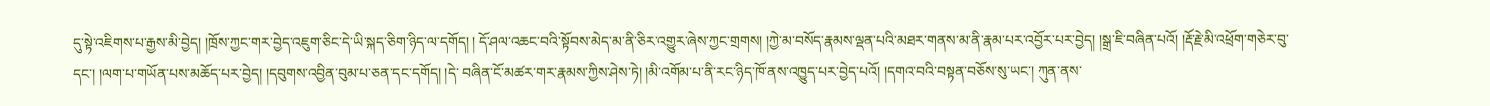དུ་སྟེ་འཇིགས་པ་རྒྱས་མི་བྱེད། །ཁྲོས་ཀྱང་གར་བྱེད་འཇུག་ཅིང་དེ་ཡི་སྐད་ཅིག་ཉིད་ལ་དགོད། ། དོ་ཤལ་འཆང་བའི་སྟོབས་མེད་མ་ནི་ཅིར་འགྱུར་ཞེས་ཀྱང་གྲགས། །ཀྱེ་མ་བསོད་རྣམས་ལྡན་པའི་མཐར་གནས་མ་ནི་རྣམ་པར་འབྱོར་པར་བྱེད། །སྒྲ་ཇི་བཞིན་པའོ། །རྡོ་རྗེ་མི་འཕྲོག་གཅེར་བུ་དང་། །ལག་པ་གཡོན་པས་མཆོད་པར་བྱེད། །དབུགས་འབྱིན་བུམ་པ་ཅན་དང་དགོད། །དེ་ བཞིན་ངོ་མཚར་གར་རྣམས་ཀྱིས་ཤེས་ཏེ། །མི་འགོམ་པ་ནི་རང་ཉིད་ཁོ་ནས་འཁྱུད་པར་བྱེད་པའོ། །དགའ་བའི་བསྟན་བཅོས་སུ་ཡང་། ཀུན་ནས་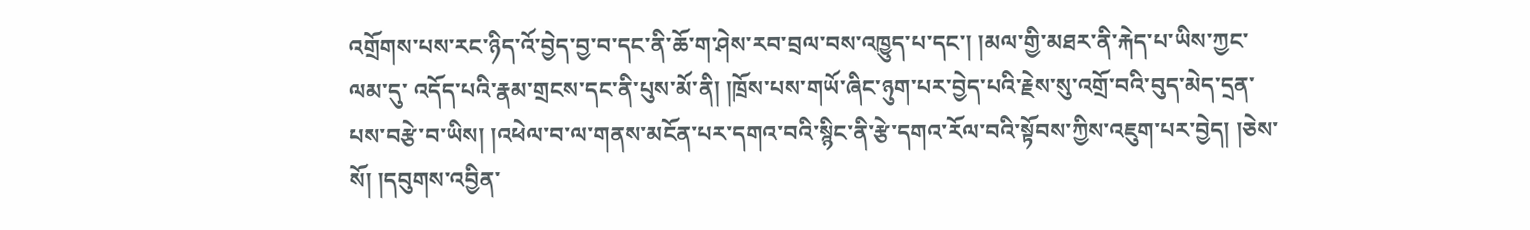འགྲོགས་པས་རང་ཉིད་འོ་བྱེད་བྱ་བ་དང་ནི་ཆོ་ག་ཤེས་རབ་བྲལ་བས་འཁྱུད་པ་དང་། །མལ་གྱི་མཐར་ནི་རྐེད་པ་ཡིས་ཀྱང་ལམ་དུ་ འདོད་པའི་རྣམ་གྲངས་དང་ནི་པུས་མོ་ནི། །ཁྲོས་པས་གཡོ་ཞིང་ཉུག་པར་བྱེད་པའི་རྗེས་སུ་འགྲོ་བའི་བུད་མེད་དྲན་པས་བརྩེ་བ་ཡིས། །འཕེལ་བ་ལ་གནས་མངོན་པར་དགའ་བའི་སྙིང་ནི་རྩེ་དགའ་རོལ་བའི་སྟོབས་ཀྱིས་འཇུག་པར་བྱེད། །ཅེས་སོ། །དབུགས་འབྱིན་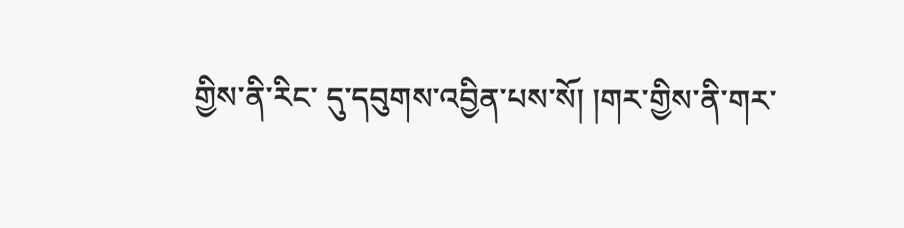གྱིས་ནི་རིང་ དུ་དབུགས་འབྱིན་པས་སོ། །གར་གྱིས་ནི་གར་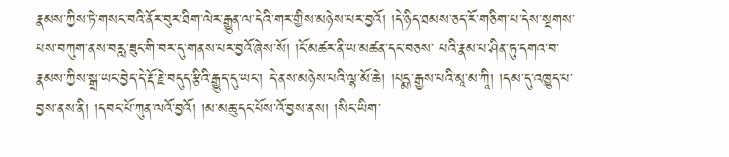རྣམས་ཀྱིས་ཏེ་གསང་བའི་ནོར་བུར་ཐིག་ལེར་རྒྱུན་ལ་དེའི་གར་གྱིས་མཉེས་པར་བྱའོ། །དེ་ཉིད་ཐམས་ཅད་རོ་གཅིག་པ་དེས་སྔགས་པས་བཀུག་ནས་བརླ་ཟུང་གི་བར་དུ་གནས་པར་བྱའོ་ཞེས་སོ། །ངོ་མཚར་ནི་ཡ་མཚན་དང་བཅས་ པའི་རྣམ་པ་ཤིན་ཏུ་དགའ་བ་རྣམས་ཀྱིས་སྒྲ་ཡང་བྱེད་དེ་རྡོ་རྗེ་བདུད་རྩིའི་རྒྱུད་དུ་ཡང་། དེ་ནས་མཉེས་པའི་ལྷ་མོ་ཆེ། །པདྨ་རྒྱས་པའི་མཱ་མ་ཀཱི། །དམ་དུ་འཁྱུད་པ་བྱས་ནས་ནི། །དབང་པོ་ཀུན་ལའོ་བྱའོ། །མ་མཆུ་དང་པོས་འོ་བྱས་ནས། །སིང་ཡིག་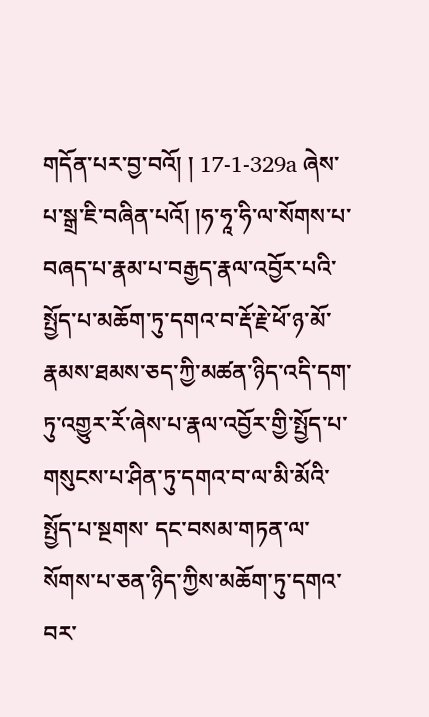གདོན་པར་བྱ་བའོ། ། 17-1-329a ཞེས་པ་སྒྲ་ཇི་བཞིན་པའོ། །ཧ་ཧཱ་ཧི་ལ་སོགས་པ་བཞད་པ་རྣམ་པ་བརྒྱད་རྣལ་འབྱོར་པའི་སྤྱོད་པ་མཆོག་ཏུ་དགའ་བ་རྡོ་རྗེ་ཕོ་ཉ་མོ་རྣམས་ཐམས་ཅད་ཀྱི་མཚན་ཉིད་འདི་དག་ཏུ་འགྱུར་རོ་ཞེས་པ་རྣལ་འབྱོར་གྱི་སྤྱོད་པ་གསུངས་པ་ཤིན་ཏུ་དགའ་བ་ལ་མི་མོའི་སྤྱོད་པ་སྔགས་ དང་བསམ་གཏན་ལ་སོགས་པ་ཅན་ཉིད་ཀྱིས་མཆོག་ཏུ་དགའ་བར་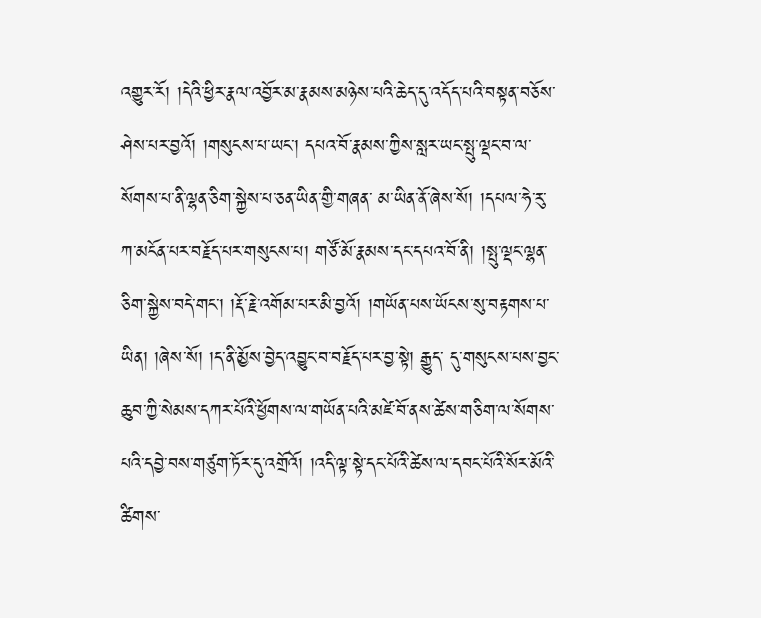འགྱུར་རོ། །དེའི་ཕྱིར་རྣལ་འབྱོར་མ་རྣམས་མཉེས་པའི་ཆེད་དུ་འདོད་པའི་བསྟན་བཅོས་ཤེས་པར་བྱའོ། །གསུངས་པ་ཡང་། དཔའ་བོ་རྣམས་ཀྱིས་སླར་ཡང་སྤུ་ལྡང་བ་ལ་སོགས་པ་ནི་ལྷན་ཅིག་སྐྱེས་པ་ཅན་ཡིན་གྱི་གཞན་ མ་ཡིན་ནོ་ཞེས་སོ། །དཔལ་ཧེ་རུ་ཀ་མངོན་པར་བརྗོད་པར་གསུངས་པ། གཙོ་མོ་རྣམས་དང་དཔའ་བོ་ནི། །སྤུ་ལྡང་ལྷན་ཅིག་སྐྱེས་བདེ་གང་། །རྡོ་རྗེ་འགོམ་པར་མི་བྱའོ། །གཡོན་པས་ཡོངས་སུ་བརྟགས་པ་ཡིན། །ཞེས་སོ། །ད་ནི་མྱོས་བྱེད་འབྱུང་བ་བརྗོད་པར་བྱ་སྟེ། རྒྱུད་ དུ་གསུངས་པས་བྱང་ཆུབ་ཀྱི་སེམས་དཀར་པོའི་ཕྱོགས་ལ་གཡོན་པའི་མཛེ་བོ་ནས་ཚེས་གཅིག་ལ་སོགས་པའི་དབྱེ་བས་གཙུག་ཏོར་དུ་འགྲོའོ། །འདི་ལྟ་སྟེ་དང་པོའི་ཚེས་ལ་དབང་པོའི་སོར་མོའི་ཚིགས་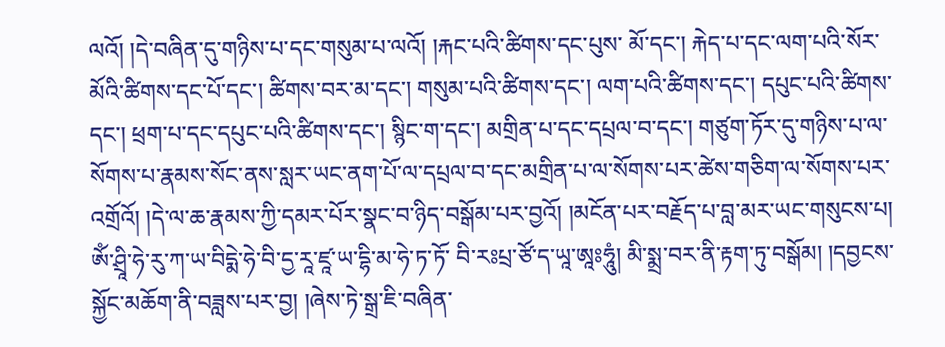ལའོ། །དེ་བཞིན་དུ་གཉིས་པ་དང་གསུམ་པ་ལའོ། །རྐང་པའི་ཚིགས་དང་པུས་ མོ་དང་། རྐེད་པ་དང་ལག་པའི་སོར་མོའི་ཚིགས་དང་པོ་དང་། ཚིགས་བར་མ་དང་། གསུམ་པའི་ཚིགས་དང་། ལག་པའི་ཚིགས་དང་། དཔུང་པའི་ཚིགས་དང་། ཕྲག་པ་དང་དཔུང་པའི་ཚིགས་དང་། སྙིང་ག་དང་། མགྲིན་པ་དང་དཔྲལ་བ་དང་། གཙུག་ཏོར་དུ་གཉིས་པ་ལ་ སོགས་པ་རྣམས་སོང་ནས་སླར་ཡང་ནག་པོ་ལ་དཔྲལ་བ་དང་མགྲིན་པ་ལ་སོགས་པར་ཚེས་གཅིག་ལ་སོགས་པར་འགྲོའོ། །དེ་ལ་ཆ་རྣམས་ཀྱི་དམར་པོར་སྣང་བ་ཉིད་བསྒོམ་པར་བྱའོ། །མངོན་པར་བརྗོད་པ་བླ་མར་ཡང་གསུངས་པ། ཨོཾ་ཤྲཱི་ཧེ་རུ་ཀ་ཡ་བིདྨེ་ཧེ་བི་དྱ་རཱ་ཛཱ་ཡ་དྷི་མ་ཧེ་ཏ་ཏོ་ བི་རཿཔྲ་ཙོ་ད་ཡཱ་ཨཱཿཧཱུཾ། མི་སྨྲ་བར་ནི་རྟག་ཏུ་བསྒོམ། །དབྱངས་སྐྱོང་མཆོག་ནི་བཟླས་པར་བྱ། །ཞེས་ཏེ་སྒྲ་ཇི་བཞིན་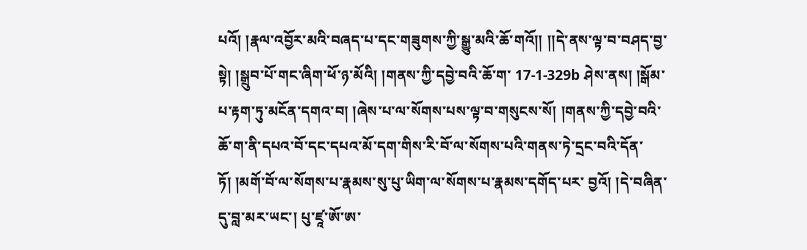པའོ། །རྣལ་འབྱོར་མའི་བཞད་པ་དང་གཟུགས་ཀྱི་སྒྱུ་མའི་ཆོ་གའོ།། །།དེ་ནས་ལྟ་བ་བཤད་བྱ་སྟེ། །སྒྲུབ་པོ་གང་ཞིག་ཕོ་ཉ་མོའི། །གནས་ཀྱི་དབྱེ་བའི་ཆོ་ག་ 17-1-329b ཤེས་ནས། །སྒོམ་པ་རྟག་ཏུ་མངོན་དགའ་བ། །ཞེས་པ་ལ་སོགས་པས་ལྟ་བ་གསུངས་སོ། །གནས་ཀྱི་དབྱེ་བའི་ཆོ་ག་ནི་དཔའ་བོ་དང་དཔའ་མོ་དག་གིས་རི་བོ་ལ་སོགས་པའི་གནས་ཏེ་དྲང་བའི་དོན་ཏོ། །མགོ་བོ་ལ་སོགས་པ་རྣམས་སུ་པུ་ཡིག་ལ་སོགས་པ་རྣམས་དགོད་པར་ བྱའོ། །དེ་བཞིན་དུ་བླ་མར་ཡང་། པུ་ཛཱ་ཨོ་ཨ་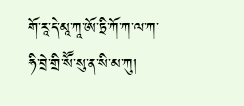གོ་རཱ་དེ་མཱ་ཀཱ་ཨོ་ཏྲི་ཀོ་ཀ་ལ་ཀ་ཧི་བྲེ་གྲི་སཽ་སུ་ན་སི་མ་ཀུ།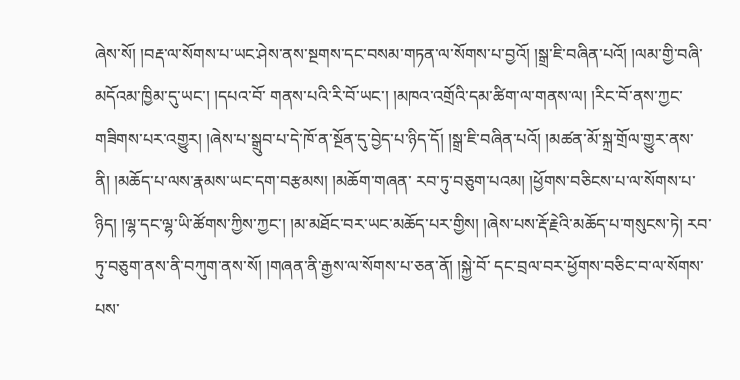ཞེས་སོ། །བརྡ་ལ་སོགས་པ་ཡང་ཤེས་ནས་སྔགས་དང་བསམ་གཏན་ལ་སོགས་པ་བྱའོ། །སྒྲ་ཇི་བཞིན་པའོ། །ལམ་གྱི་བཞི་མདོའམ་ཁྱིམ་དུ་ཡང་། །དཔའ་བོ་ གནས་པའི་རི་བོ་ཡང་། །མཁའ་འགྲོའི་དམ་ཚིག་ལ་གནས་ལ། །རིང་བོ་ནས་ཀྱང་གཟིགས་པར་འགྱུར། །ཞེས་པ་སྒྲུབ་པ་དེ་ཁོ་ན་སྔོན་དུ་བྱེད་པ་ཉིད་དོ། །སྒྲ་ཇི་བཞིན་པའོ། །མཚན་མོ་སྐྲ་གྲོལ་གྱུར་ནས་ནི། །མཆོད་པ་ལས་རྣམས་ཡང་དག་བརྩམས། །མཆོག་གཞན་ རབ་ཏུ་བཅུག་པའམ། །ཕྱོགས་བཅིངས་པ་ལ་སོགས་པ་ཉིད། །ལྷ་དང་ལྷ་ཡི་ཚོགས་ཀྱིས་ཀྱང་། །མ་མཐོང་བར་ཡང་མཆོད་པར་གྱིས། །ཞེས་པས་རྡོ་རྗེའི་མཆོད་པ་གསུངས་ཏེ། རབ་ཏུ་བཅུག་ནས་ནི་བཀུག་ནས་སོ། །གཞན་ནི་རྒྱས་ལ་སོགས་པ་ཅན་ནོ། །སྐྱེ་བོ་ དང་བྲལ་བར་ཕྱོགས་བཅིང་བ་ལ་སོགས་པས་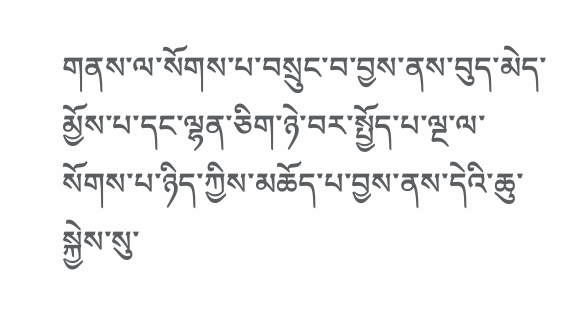གནས་ལ་སོགས་པ་བསྲུང་བ་བྱས་ནས་བུད་མེད་མྱོས་པ་དང་ལྷན་ཅིག་ཉེ་བར་སྤྱོད་པ་ལྔ་ལ་སོགས་པ་ཉིད་ཀྱིས་མཆོད་པ་བྱས་ནས་དེའི་ཆུ་སྐྱེས་སུ་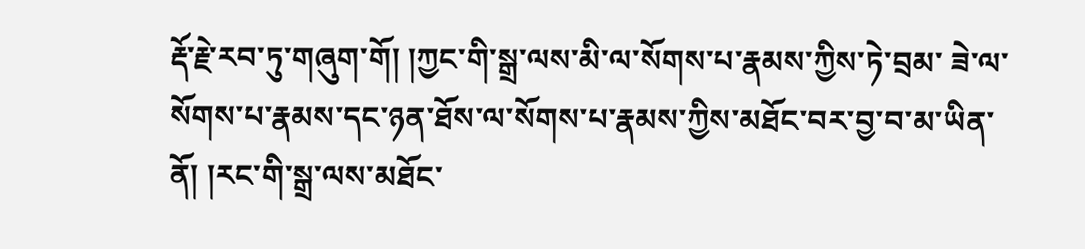རྡོ་རྗེ་རབ་ཏུ་གཞུག་གོ། །ཀྱང་གི་སྒྲ་ལས་མི་ལ་སོགས་པ་རྣམས་ཀྱིས་ཏེ་བྲམ་ ཟེ་ལ་སོགས་པ་རྣམས་དང་ཉན་ཐོས་ལ་སོགས་པ་རྣམས་ཀྱིས་མཐོང་བར་བྱ་བ་མ་ཡིན་ནོ། །རང་གི་སྒྲ་ལས་མཐོང་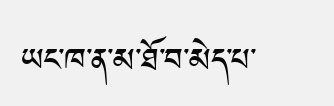ཡང་ཁ་ན་མ་ཐོ་བ་མེད་པ་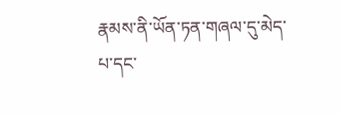རྣམས་ནི་ཡོན་ཏན་གཞལ་དུ་མེད་པ་དང་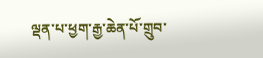ལྡན་པ་ཕྱག་རྒྱ་ཆེན་པོ་གྲུབ་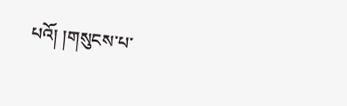པའོ། །གསུངས་པ་